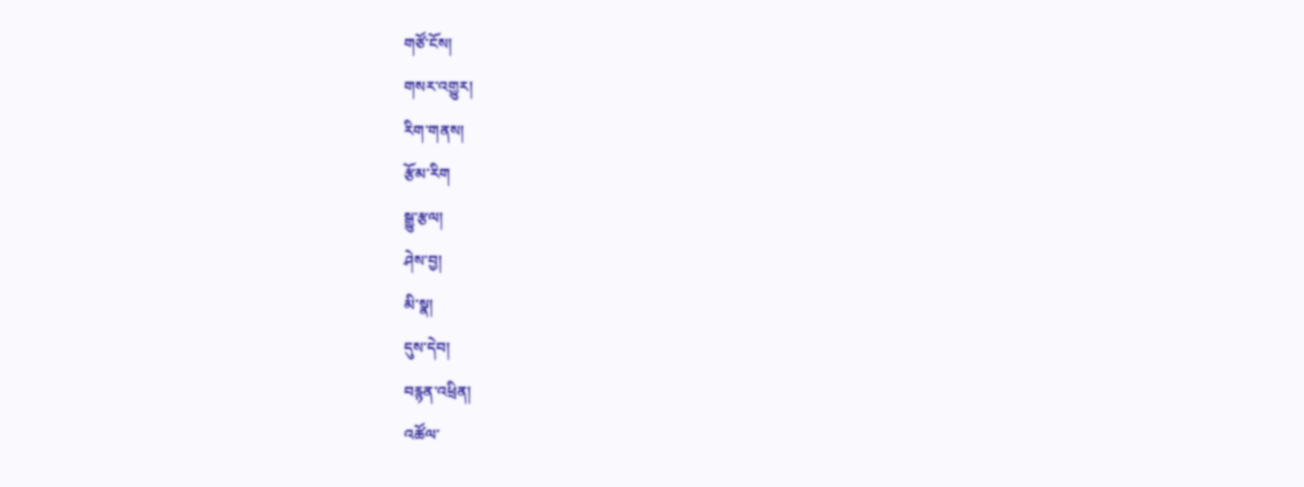གཙོ་ངོས།
གསར་འགྱུར།
རིག་གནས།
རྩོམ་རིག
སྒྱུ་རྩལ།
ཤེས་བྱ།
མི་སྣ།
དུས་དེབ།
བརྙན་འཕྲིན།
འཚོལ་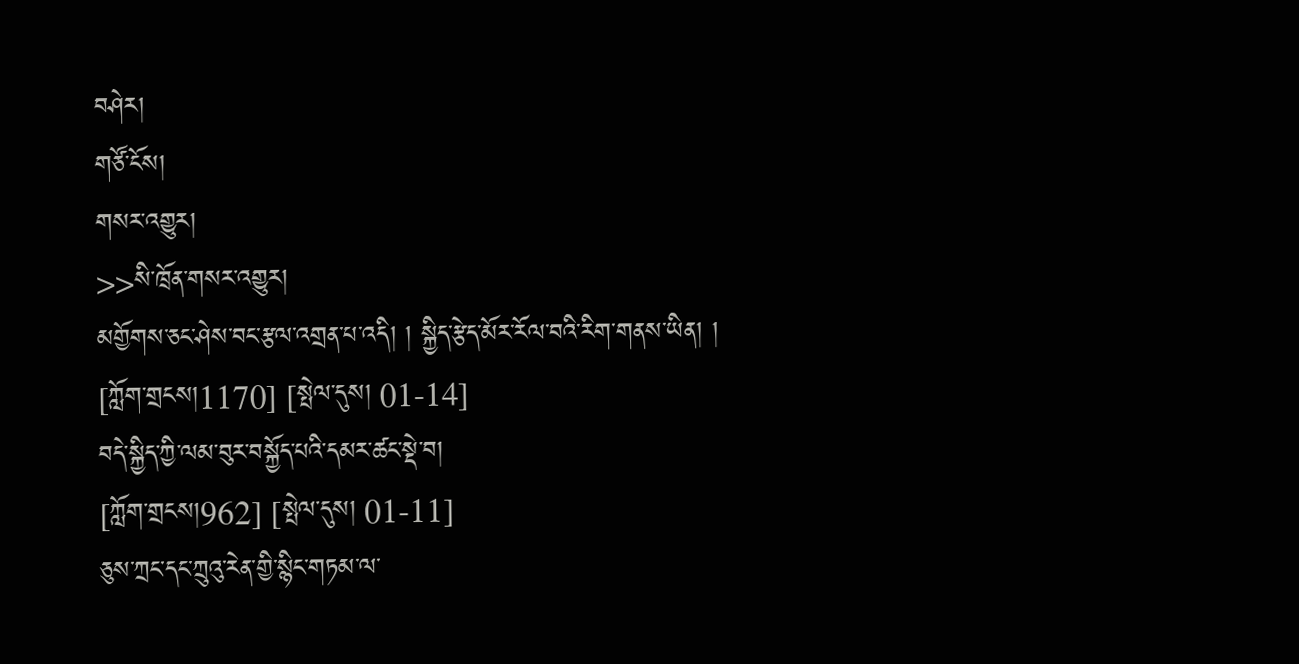བཤེར།
གཙོ་ངོས།
གསར་འགྱུར།
>>སི་ཁྲོན་གསར་འགྱུར།
མགྱོགས་ཅང་ཤེས་བང་རྩལ་འགྲན་པ་འདི། ། སྐྱིད་རྩེད་མོར་རོལ་བའི་རིག་གནས་ཡིན། །
[ཀློག་གྲངས།1170] [སྤེལ་དུས། 01-14]
བདེ་སྐྱིད་ཀྱི་ལམ་བུར་བསྐྱོད་པའི་དམར་ཚང་སྡེ་བ།
[ཀློག་གྲངས།962] [སྤེལ་དུས། 01-11]
ཅུས་ཀྲང་དང་ཀྲུའུ་རེན་གྱི་སྙིང་གཏམ་ལ་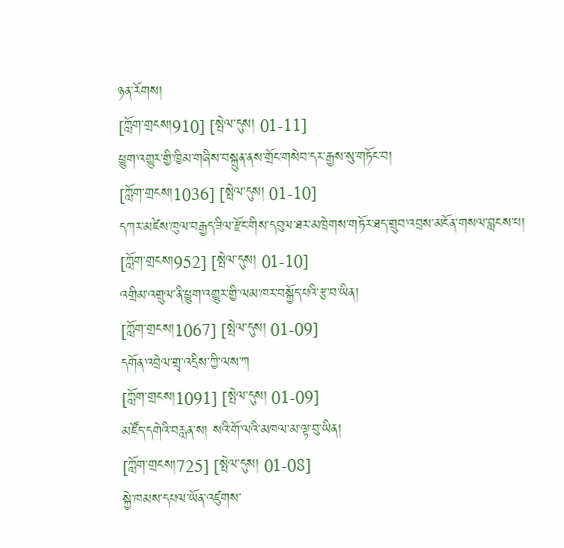ཉན་རོགས།
[ཀློག་གྲངས།910] [སྤེལ་དུས། 01-11]
ཕྱུག་འགྱུར་གྱི་ཁྱིམ་གཞིས་བསྐྲུན་ནས་གྲོང་གསེབ་དར་རྒྱས་སུ་གཏོང་བ།
[ཀློག་གྲངས།1036] [སྤེལ་དུས། 01-10]
དཀར་མཛེས་ཁུལ་བརྒྱད་ཟིལ་རྫོང་གིས་དབུལ་ཐར་མཁྲེགས་གཏོར་ཐད་གྲུབ་འབྲས་མངོན་གསལ་བླངས་པ།
[ཀློག་གྲངས།952] [སྤེལ་དུས། 01-10]
འགྲིམ་འགྲུལ་ནི་ཕྱུག་འགྱུར་གྱི་ལམ་ཁར་བསྐྱོད་པའི་རྩ་བ་ཡིན།
[ཀློག་གྲངས།1067] [སྤེལ་དུས། 01-09]
དགོན་འབྲེལ་གྲྭ་འདྲིས་ཀྱི་ལས་ཀ
[ཀློག་གྲངས།1091] [སྤེལ་དུས། 01-09]
མཛོད་དགེའི་བརླན་ས། སའི་གོ་ལའི་མཁལ་མ་ལྟ་བུ་ཡིན།
[ཀློག་གྲངས།725] [སྤེལ་དུས། 01-08]
སྐྱེ་ཁམས་དཔལ་ཡོན་འཛུགས་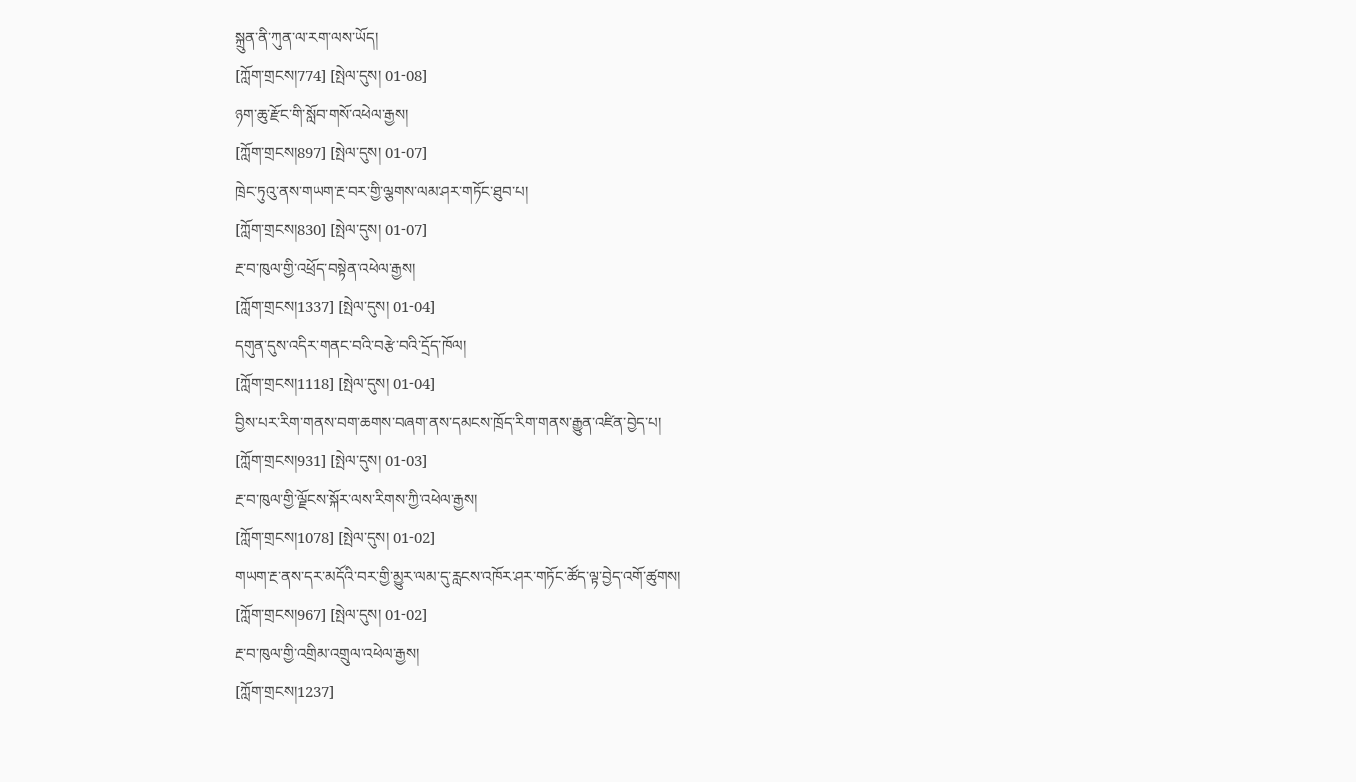སྐྲུན་ནི་ཀུན་ལ་རག་ལས་ཡོད།
[ཀློག་གྲངས།774] [སྤེལ་དུས། 01-08]
ཉག་ཆུ་རྫོང་གི་སློབ་གསོ་འཕེལ་རྒྱས།
[ཀློག་གྲངས།897] [སྤེལ་དུས། 01-07]
ཁྲེང་ཏུའུ་ནས་གཡག་རྔ་བར་གྱི་ལྕགས་ལམ་ཤར་གཏོང་ཐུབ་པ།
[ཀློག་གྲངས།830] [སྤེལ་དུས། 01-07]
རྔ་བ་ཁུལ་གྱི་འཕྲོད་བསྟེན་འཕེལ་རྒྱས།
[ཀློག་གྲངས།1337] [སྤེལ་དུས། 01-04]
དགུན་དུས་འདིར་གནང་བའི་བརྩེ་བའི་དྲོད་ཁོལ།
[ཀློག་གྲངས།1118] [སྤེལ་དུས། 01-04]
བྱིས་པར་རིག་གནས་བག་ཆགས་བཞག་ནས་དམངས་ཁྲོད་རིག་གནས་རྒྱུན་འཛིན་བྱེད་པ།
[ཀློག་གྲངས།931] [སྤེལ་དུས། 01-03]
རྔ་བ་ཁུལ་གྱི་ལྗོངས་སྐོར་ལས་རིགས་ཀྱི་འཕེལ་རྒྱས།
[ཀློག་གྲངས།1078] [སྤེལ་དུས། 01-02]
གཡག་རྔ་ནས་དར་མདོའི་བར་གྱི་མྱུར་ལམ་དུ་རླངས་འཁོར་ཤར་གཏོང་ཚོད་ལྟ་བྱེད་འགོ་ཚུགས།
[ཀློག་གྲངས།967] [སྤེལ་དུས། 01-02]
རྔ་བ་ཁུལ་གྱི་འགྲིམ་འགྲུལ་འཕེལ་རྒྱས།
[ཀློག་གྲངས།1237]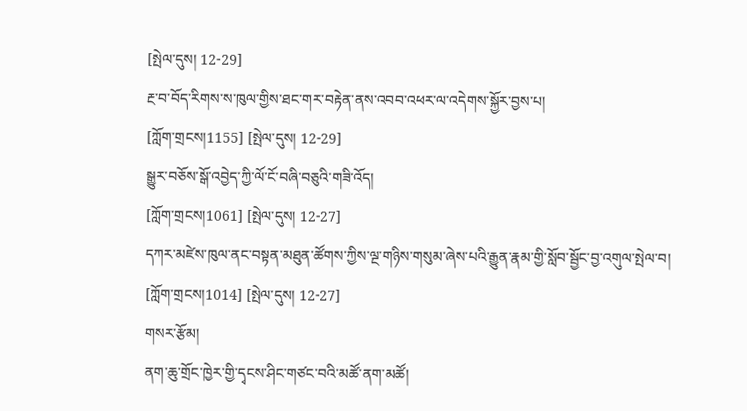[སྤེལ་དུས། 12-29]
རྔ་བ་བོད་རིགས་ས་ཁུལ་གྱིས་ཐང་གར་བརྟེན་ནས་འབབ་འཕར་ལ་འདེགས་སྐྱོར་བྱས་པ།
[ཀློག་གྲངས།1155] [སྤེལ་དུས། 12-29]
སྒྱུར་བཅོས་སྒོ་འབྱེད་ཀྱི་ལོ་ངོ་བཞི་བཅུའི་གཟི་འོད།
[ཀློག་གྲངས།1061] [སྤེལ་དུས། 12-27]
དཀར་མཛེས་ཁུལ་ནང་བསྟན་མཐུན་ཚོགས་ཀྱིས་ལྔ་གཉིས་གསུམ་ཞེས་པའི་རྒྱུན་རྣམ་གྱི་སློབ་སྦྱོང་བྱ་འགུལ་སྤེལ་བ།
[ཀློག་གྲངས།1014] [སྤེལ་དུས། 12-27]
གསར་རྩོམ།
ནག་ཆུ་གྲོང་ཁྱེར་གྱི་དྭངས་ཤིང་གཙང་བའི་མཚོ་ནག་མཚོ།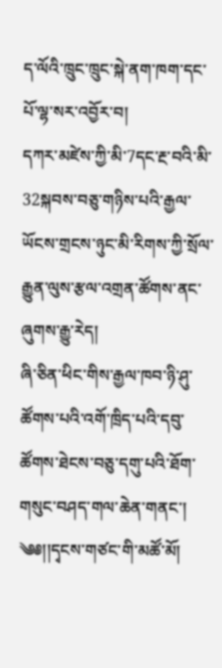ད་ལོའི་ཁྲུང་ཁྲུང་སྐེ་ནག་ཁག་དང་པོ་ལྷ་སར་འབྱོར་བ།
དཀར་མཛེས་ཀྱི་མི་7དང་རྔ་བའི་མི་32སྐབས་བཅུ་གཉིས་པའི་རྒྱལ་ཡོངས་གྲངས་ཉུང་མི་རིགས་ཀྱི་སྲོལ་རྒྱུན་ལུས་རྩལ་འགྲན་ཚོགས་ནང་ཞུགས་རྒྱུ་རེད།
ཞི་ཅིན་ཕིང་གིས་རྒྱལ་ཁབ་ཉི་ཤུ་ཚོགས་པའི་འགོ་ཁྲིད་པའི་དབུ་ཚོགས་ཐེངས་བཅུ་དགུ་པའི་ཐོག་གསུང་བཤད་གལ་ཆེན་གནང་།
༄༅།།དྭངས་གཙང་གི་མཚོ་མོ།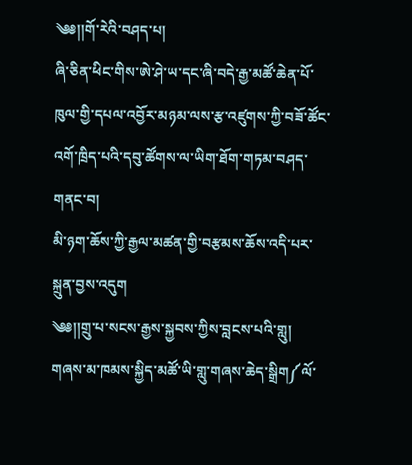༄༅།།གོ་རེའི་བཤད་པ།
ཞི་ཅིན་ཕིང་གིས་ཨེ་ཤེ་ཡ་དང་ཞི་བདེ་རྒྱ་མཚོ་ཆེན་པོ་ཁུལ་གྱི་དཔལ་འབྱོར་མཉམ་ལས་རྩ་འཛུགས་ཀྱི་བཟོ་ཚོང་འགོ་ཁྲིད་པའི་དབུ་ཚོགས་ལ་ཡིག་ཐོག་གཏམ་བཤད་གནང་བ།
མི་ཉག་ཆོས་ཀྱི་རྒྱལ་མཚན་གྱི་བརྩམས་ཆོས་འདི་པར་སྐྲུན་བྱས་འདུག
༄༅།།གྲུ་པ་སངས་རྒྱས་སྐྱབས་ཀྱིས་བླངས་པའི་གླུ།
གཞས་མ་ཁམས་སྐྱིད་མཚོ་ཡི་གླུ་གཞས་ཆེད་སྒྲིག༼ལོ་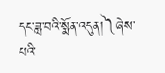དང་ཟླ་བའི་སྨོན་འདུན།༽ཞེས་པའི་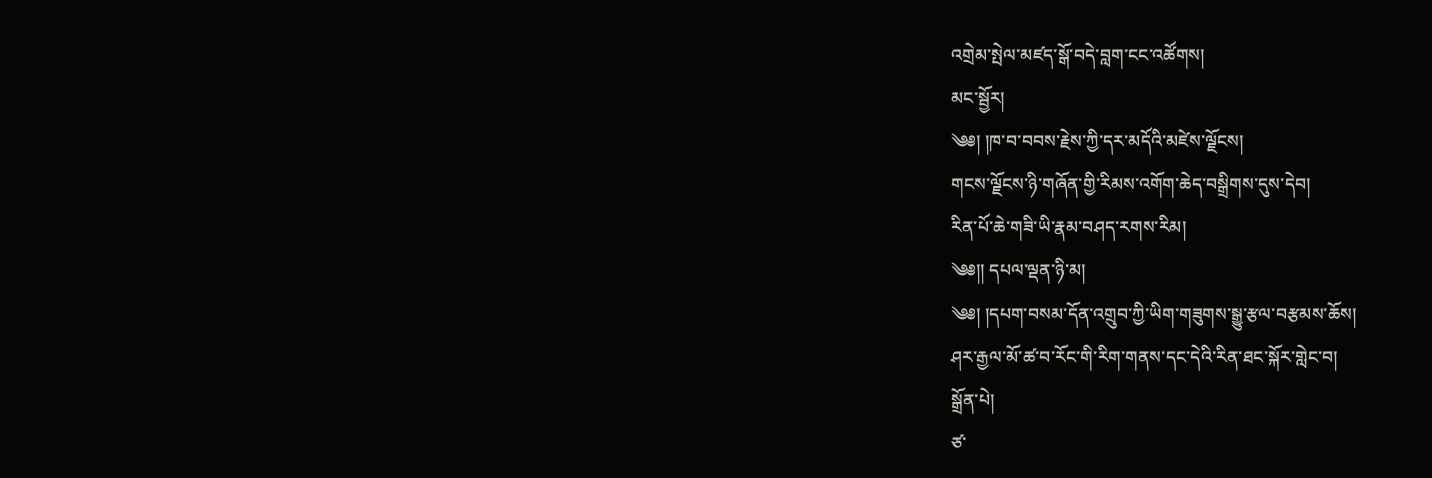འགྲེམ་སྤེལ་མཛད་སྒོ་བདེ་བླག་ངང་འཚོགས།
མང་སྦྱོར།
༄༅། །ཁ་བ་བབས་རྗེས་ཀྱི་དར་མདོའི་མཛེས་ལྗོངས།
གངས་ལྗོངས་ཉི་གཞོན་གྱི་རིམས་འགོག་ཆེད་བསྒྲིགས་དུས་དེབ།
རིན་པོ་ཆེ་གཟི་ཡི་རྣམ་བཤད་རགས་རིམ།
༄༅།། དཔལ་ལྡན་ཉི་མ།
༄༅། །དཔག་བསམ་དོན་འགྲུབ་ཀྱི་ཡིག་གཟུགས་སྒྱུ་རྩལ་བརྩམས་ཆོས།
ཤར་རྒྱལ་མོ་ཚ་བ་རོང་གི་རིག་གནས་དང་དེའི་རིན་ཐང་སྐོར་གླེང་བ།
སྒྲོན་པེ།
ཙ་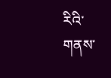རིའི་གནས་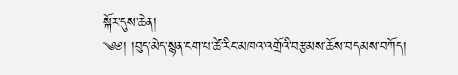སྐོར་དུས་ཆེན།
༄༅། །བུད་མེད་སྙན་ངག་པ་ཚེ་རིང་མཁའ་འགྲོའི་བརྩམས་ཆོས་བདམས་བཀོད།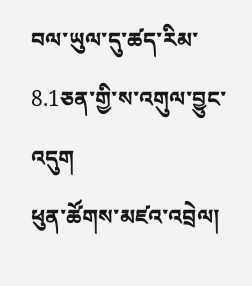བལ་ཡུལ་དུ་ཚད་རིམ་8.1ཅན་གྱི་ས་འགུལ་བྱུང་འདུག
ཕུན་ཚོགས་མཛའ་འབྲེལ།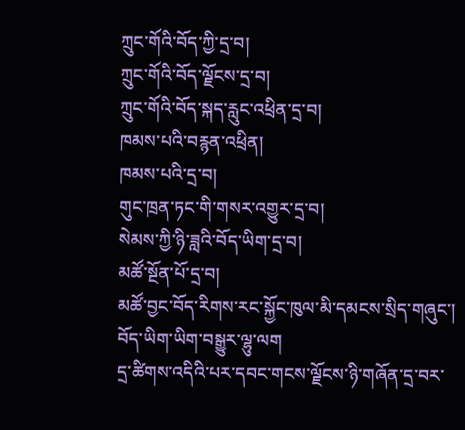ཀྲུང་གོའི་བོད་ཀྱི་དྲ་བ།
ཀྲུང་གོའི་བོད་ལྗོངས་དྲ་བ།
ཀྲུང་གོའི་བོད་སྐད་རླུང་འཕྲིན་དྲ་བ།
ཁམས་པའི་བརྙན་འཕྲིན།
ཁམས་པའི་དྲ་བ།
གུང་ཁྲན་ཏང་གི་གསར་འགྱུར་དྲ་བ།
སེམས་ཀྱི་ཉི་ཟླའི་བོད་ཡིག་དྲ་བ།
མཚོ་སྔོན་པོ་དྲ་བ།
མཚོ་བྱང་བོད་རིགས་རང་སྐྱོང་ཁུལ་མི་དམངས་སྲིད་གཞུང་།
བོད་ཡིག་ཡིག་བསྒྱུར་ལྷུ་ལག
དྲ་ཚིགས་འདིའི་པར་དབང་གངས་ལྗོངས་ཉི་གཞོན་དྲ་བར་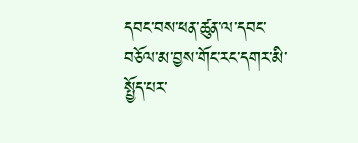དབང་བས་ཕན་ཚུན་ལ་དབང་བཅོལ་མ་བྱས་གོང་རང་དགར་མི་སྤྱོད་པར་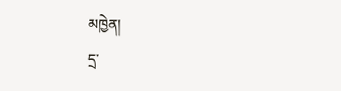མཁྱེན།
དྲ་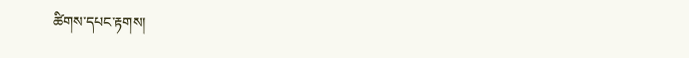ཚིགས་དཔང་རྟགས།